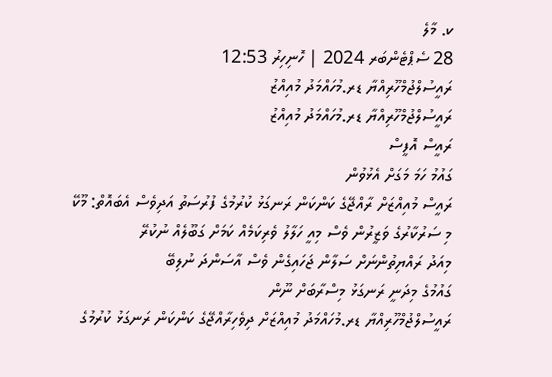ކ. މާލެ
28 ސެޕްޓެންބަރ 2024 | ހޮނިހިރު 12:53
ރައީސުލްޖުމްހޫރިއްޔާ ޑރ.މުހައްމަދު މުއިއްޒު
ރައީސުލްޖުމްހޫރިއްޔާ ޑރ.މުހައްމަދު މުއިއްޒު
ރައީސް އޮފީސް
ގައުމު ހަމަ މަގަށް އެޅުވުން
ރައީސް މުއިއްޒަށް ރާއްޖޭގެ ކަންކަން ރަނގަޅު ކުރުމުގެ ފުރުސަތު އަދިވެސް އެބައޮތް: މޫކޭ
މި ސަރުކާރުގެ ވަޒީރުން ވެސް މިއީ ހަލާލު ވެރިކަމެއް ކަމަށް ގަބޫލެއް ނުކުރޭ
މިއަދު ރައްޔިތުންނަށް ސަލާން ޖަހައިގެން ވެސް އާސަންދަ ނުލިބޭ
ގައުމުގެ މިދަނީ ރަނގަޅު މިސްރާބަށް ނޫން
ރައީސުލްޖުމްހޫރިއްޔާ ޑރ.މުހައްމަދު މުއިއްޒަށް ދިވެހިރާއްޖޭގެ ކަންކަން ރަނގަޅު ކުރުމުގެ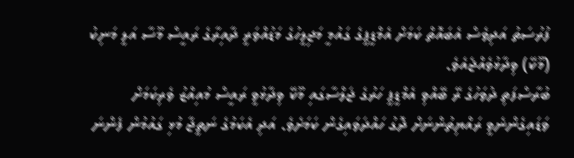ފުރުސަތު އަދިވެސް އެބައޮތް ކަމަށް އެމްޑީޕީގެ ގައުމީ މަޖިލީހުގެ މަޑުއްވަރީ ދާއިރާގެ ރައީސް މޫސާ އަލީ މަނިކު (މޫކޭ) ވިދާޅުވެއްޖެއެވެ.
ބުރާސްފަތި ދުވަހުގެ ރޭ ބޭއްވި އެމްޑީޕީ ހަރުގެ ޖަލްސާގައި މޫކޭ ވިދާޅުވީ ރައީސް މުއިއްޒު ވެރިކަމަށް ވަޑައިގެންނެވީ ރައްޔިތުންނަށް ދޮގު ހައްދަވައިގެން ކަމަށެވެ. އަދި އެކަމުގެ ނަތީޖާ މުޅި ގައުމުން ފެންނަ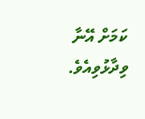ކަމަށް އޭނާ ވިދާޅުވިއެވެ.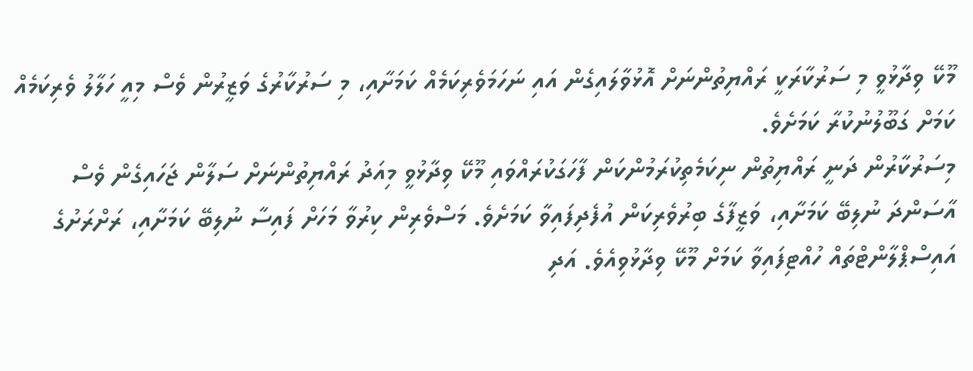މޫކޭ ވިދާޅުވީ މި ސަރުކާރަކީ ރައްޔިތުންނަށް އޮޅުވާލައިގެން އައި ނަހަމަވެރިކަމެއް ކަމަށާއި، މި ސަރުކާރުގެ ވަޒީރުން ވެސް މިއީ ހަލާލު ވެރިކަމެއް ކަމަށް ގަބޫލުނުކުރާ ކަމަށެވެ.
މިސަރުކާރުން ދަނީ ރައްޔިތުން ނިކަމެތިކުރަމުންކަން ފާހަގަކުރައްވައި މޫކޭ ވިދާޅުވީ މިއަދު ރައްޔިތުންނަށް ސަލާން ޖަހައިގެން ވެސް އާސަންދަ ނުލިބޭ ކަމަށާއި، ވަޒީފާގެ ބިރުވެރިކަން އުފެދިފައިވާ ކަމަށެވެ. މަސްވެރިން ކިރުވާ މަހަށް ފައިސާ ނުލިބޭ ކަމަށާއި، ރަށްރަށުގެ އައިސްޕްލާންޓްތައް ހުއްޓިފައިވާ ކަމަށް މޫކޭ ވިދާޅުވިއެވެ. އަދި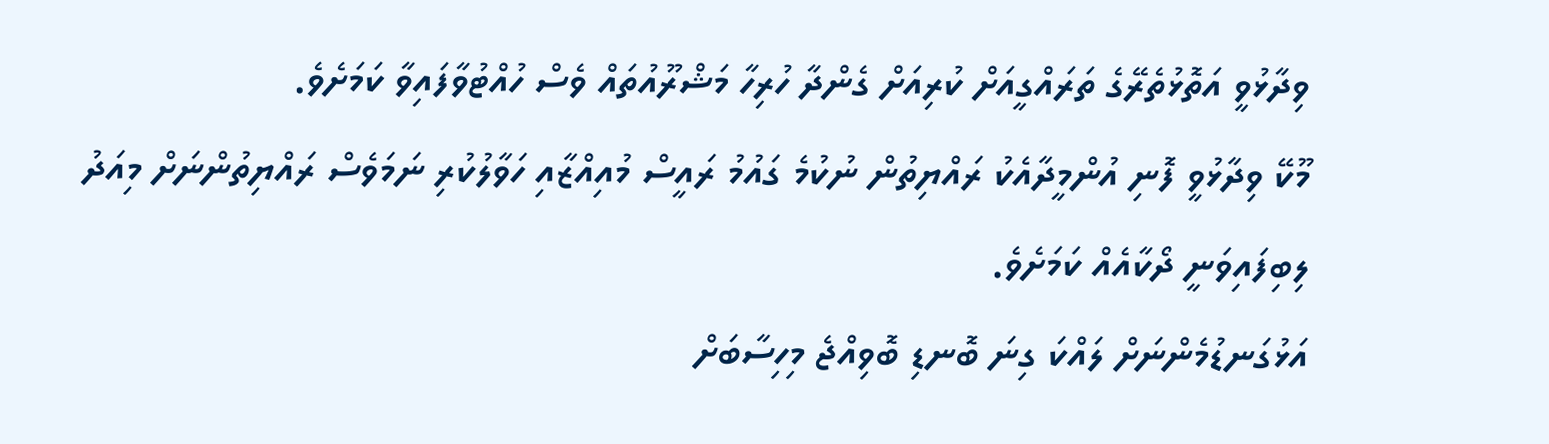ވިދާޅުވީ އަތޮޅުތެރޭގެ ތަރައްގީއަށް ކުރިއަށް ގެންދާ ހުރިހާ މަޝްރޫއުތައް ވެސް ހުއްޓުވާފައިވާ ކަމަށެވެ.
މޫކޭ ވިދާޅުވީ ފޮނި އުންމީދާއެކު ރައްޔިތުން ނުކުމެ ގައުމު ރައީސް މުއިއްޒާއި ހަވާލުކުރި ނަމަވެސް ރައްޔިތުންނަށް މިއަދު ލިބިފައިވަނީ ދޯކާއެއް ކަމަށެވެ.
އަޅުގަނޑުމެންނަށް ލައްކަ ގިނަ ބޮނޑި ބޮވިއްޖެ މިހިސާބަށް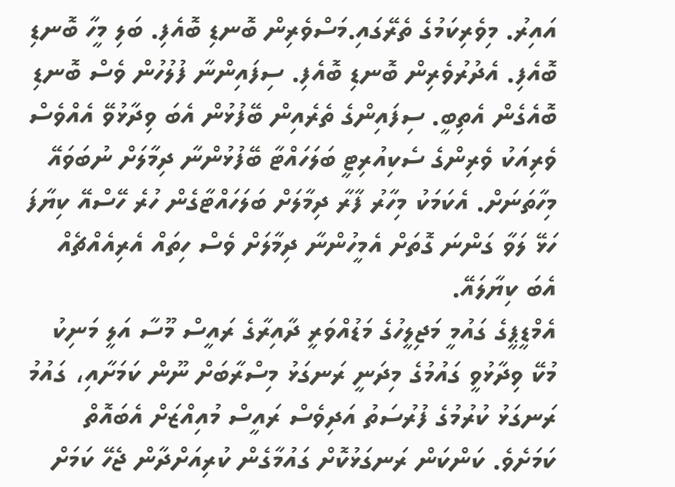އައިރު. މިވެރިކަމުގެ ތެރޭގައި.މަސްވެރިން ބޮނޑި ބޮއެފި. ބަލި މީހާ ބޮނޑި ބޮއެފި. އެދުރުވެރިން ބޮނޑި ބޮއެފި. ސިފައިންނާ ފުލުހުން ވެސް ބޮނޑި ބޮއެގެން އެތިބީ. ސިފައިންގެ ތެރެއިން ބޭފުޅުން އެބަ ވިދާޅުވޭ އެއްވެސް ވެރިއަކު ވެރިންގެ ސެކިއުރިޓީ ބަލަހައްޓާ ބޭފުޅުންނާ ދިމާލަށް ނުބަވައޭ މިހާތަނަށް. އެކަމަކު މިހާރު ފާރާ ދިމާލަށް ބަލަހައްޓާގެން ހުރެ ހޭސްއޭ ކިޔާފަ ހަޅޭ ލަވާ ގަންނަ ގޮތަށް އެމީހުންނާ ދިމާލަށް ވެސް ހިތައް އެރިއެއްޗެއް އެބަ ކިޔާލައޭ.
އެމްޑީޕީގެ ގައުމީ މަޖިލީހުގެ މަޑުއްވަރީ ދާއިރާގެ ރައީސް މޫސާ އަލީ މަނިކު
މުކޭ ވިދާޅުވީ ގައުމުގެ މިދަނީ ރަނގަޅު މިސްރާބަށް ނޫން ކަމަށާއި، ގައުމު ރަނގަޅު ކުރުމުގެ ފުރުސަތު އަދިވެސް ރައީސް މުއިއްޒަށް އެބައޮތް ކަމަށެވެ. ކަންކަން ރަނގަޅުކޮށް ގައުމާގެން ކުރިއަށްދާން ޖެހޭ ކަމަށް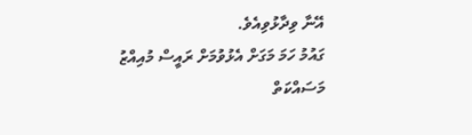އޭނާ ވިދާޅުވިއެވެ.
ގައުމު ހަމަ މަގަށް އެޅުވުމަށް ރައީސް މުއިއްޒު މަސައްކަތް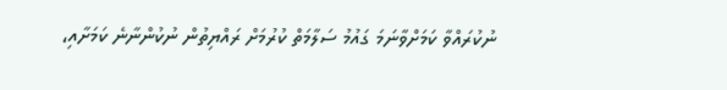ނުކުރައްވާ ކަމަށްވާނަމަ ގައުމު ސަލާމަތް ކުރުމަށް ރައްޔިތުން ނުކުންނާނެ ކަމަށާއި،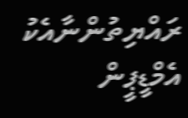ރައްޔިތުންނާއެކު އެމްޑީޕީން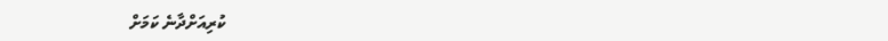ކުރިއަށްދާނެ ކަމަށް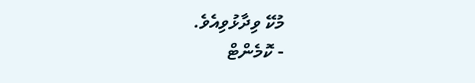މުކޭ ވިދާޅުވިއެވެ.
- ކޮމެންޓް